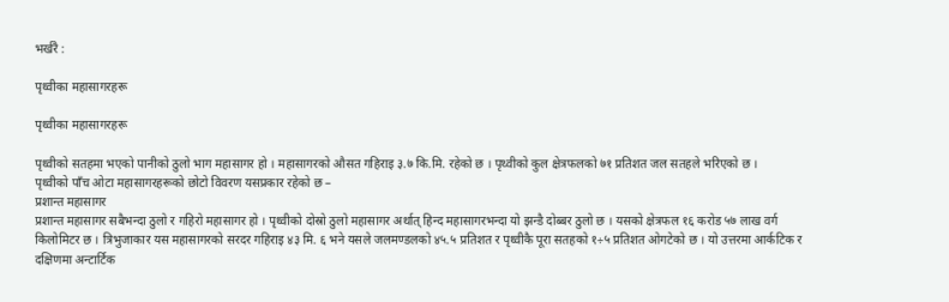भर्खरै :

पृथ्वीका महासागरहरू

पृथ्वीका महासागरहरू

पृथ्वीको सतहमा भएको पानीको ठुलो भाग महासागर हो । महासागरको औसत गहिराइ ३.७ कि.मि. रहेको छ । पृथ्वीको कुल क्षेत्रफलको ७१ प्रतिशत जल सतहले भरिएको छ ।
पृथ्वीको पाँच ओटा महासागरहरूको छोटो विवरण यसप्रकार रहेको छ –
प्रशान्त महासागर
प्रशान्त महासागर सबैभन्दा ठुलो र गहिरो महासागर हो । पृथ्वीको दोस्रो ठुलो महासागर अर्थात् हिन्द महासागरभन्दा यो झन्डै दोब्बर ठुलो छ । यसको क्षेत्रफल १६ करोड ५७ लाख वर्ग किलोमिटर छ । त्रिभुजाकार यस महासागरको सरदर गहिराइ ४३ मि. ६ भने यसले जलमण्डलको ४५.५ प्रतिशत र पृथ्वीकै पूरा सतहको १÷५ प्रतिशत ओगटेको छ । यो उत्तरमा आर्कटिक र दक्षिणमा अन्टार्टिक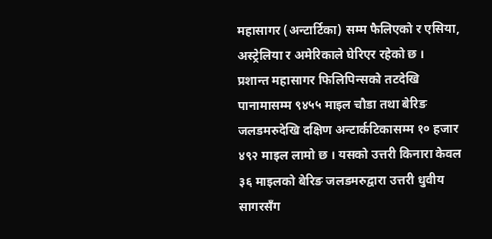महासागर (अन्टार्टिका) सम्म फैलिएको र एसिया, अस्ट्रेलिया र अमेरिकाले घेरिएर रहेको छ ।
प्रशान्त महासागर फिलिपिन्सको तटदेखि पानामासम्म ९४५५ माइल चौडा तथा बेरिङ जलडमरुदेखि दक्षिण अन्टार्कटिकासम्म १० हजार ४९२ माइल लामो छ । यसको उत्तरी किनारा केवल ३६ माइलको बेरिङ जलडमरुद्वारा उत्तरी धुवीय सागरसँग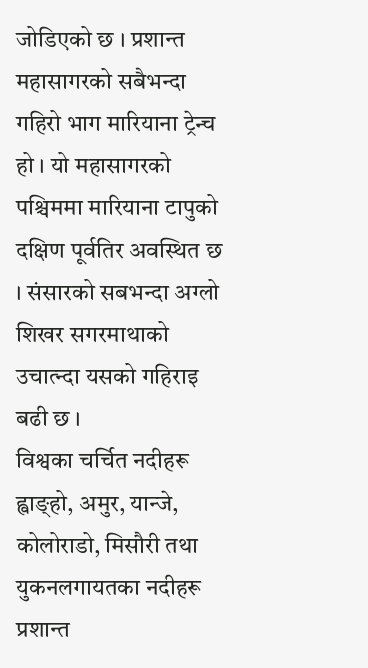जोडिएको छ । प्रशान्त महासागरको सबैभन्दा गहिरो भाग मारियाना ट्रेन्च हो । यो महासागरको पश्चिममा मारियाना टापुको दक्षिण पूर्वतिर अवस्थित छ । संसारको सबभन्दा अग्लो शिखर सगरमाथाको उचात्न्दा यसको गहिराइ बढी छ ।
विश्वका चर्चित नदीहरू ह्वाङ्हो, अमुर, यान्जे, कोलोराडो, मिसौरी तथा युकनलगायतका नदीहरू प्रशान्त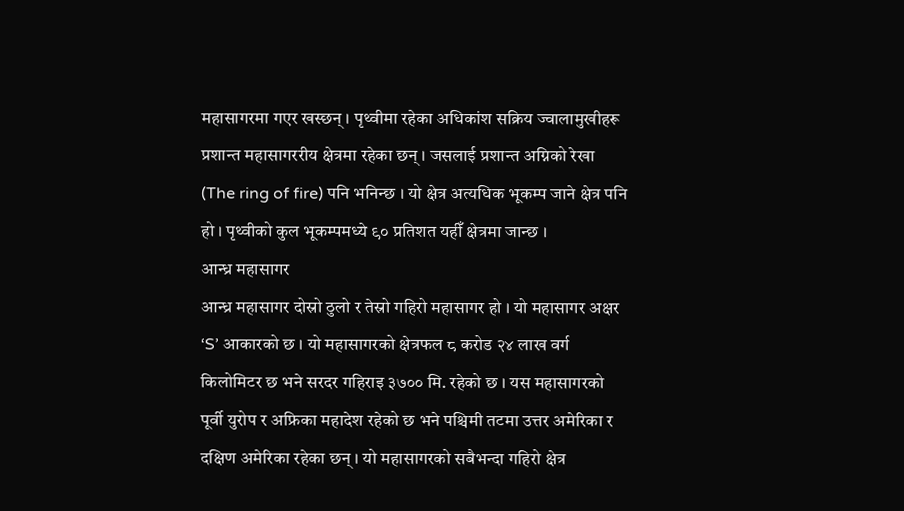महासागरमा गएर खस्छन् । पृथ्वीमा रहेका अधिकांश सक्रिय ज्वालामुखीहरू प्रशान्त महासागररीय क्षेत्रमा रहेका छन् । जसलाई प्रशान्त अग्निको रेखा (The ring of fire) पनि भनिन्छ । यो क्षेत्र अत्यधिक भूकम्प जाने क्षेत्र पनि हो । पृथ्वीको कुल भूकम्पमध्ये ९० प्रतिशत यहीँ क्षेत्रमा जान्छ ।
आन्ध्र महासागर
आन्ध्र महासागर दोस्रो ठुलो र तेस्रो गहिरो महासागर हो । यो महासागर अक्षर ‘S’ आकारको छ । यो महासागरको क्षेत्रफल ८ करोड २४ लाख वर्ग किलोमिटर छ भने सरदर गहिराइ ३७०० मि. रहेको छ । यस महासागरको पूर्वी युरोप र अफ्रिका महादेश रहेको छ भने पश्चिमी तटमा उत्तर अमेरिका र दक्षिण अमेरिका रहेका छन् । यो महासागरको सबैभन्दा गहिरो क्षेत्र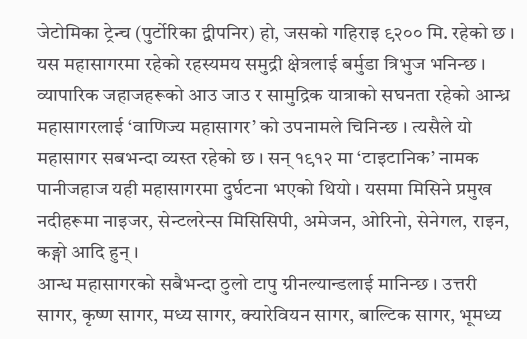जेटोमिका ट्रेन्च (पुर्टोरिका द्वीपनिर) हो, जसको गहिराइ ९२०० मि. रहेको छ । यस महासागरमा रहेको रहस्यमय समुद्री क्षेत्रलाई बर्मुडा त्रिभुज भनिन्छ ।
व्यापारिक जहाजहरूको आउ जाउ र सामुद्रिक यात्राको सघनता रहेको आन्ध्र महासागरलाई ‘वाणिज्य महासागर’ को उपनामले चिनिन्छ । त्यसैले यो महासागर सबभन्दा व्यस्त रहेको छ । सन् १९१२ मा ‘टाइटानिक’ नामक पानीजहाज यही महासागरमा दुर्घटना भएको थियो । यसमा मिसिने प्रमुख नदीहरूमा नाइजर, सेन्टलरेन्स मिसिसिपी, अमेजन, ओरिनो, सेनेगल, राइन, कङ्गो आदि हुन् ।
आन्ध महासागरको सबैभन्दा ठुलो टापु ग्रीनल्यान्डलाई मानिन्छ । उत्तरी सागर, कृष्ण सागर, मध्य सागर, क्यारेवियन सागर, बाल्टिक सागर, भूमध्य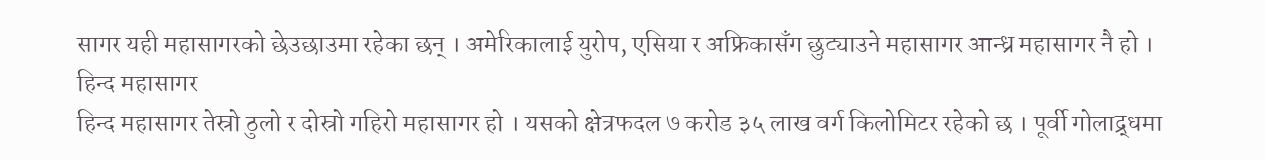सागर यही महासागरको छेउछाउमा रहेका छन् । अमेरिकालाई युरोप, एसिया र अफ्रिकासँग छुट्याउने महासागर आन्ध्र महासागर नै हो ।
हिन्द महासागर
हिन्द महासागर तेस्रो ठुलो र दोस्रो गहिरो महासागर हो । यसको क्षेत्रफदल ७ करोड ३५ लाख वर्ग किलोमिटर रहेको छ । पूर्वी गोलाद्र्धमा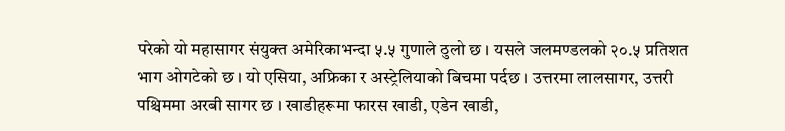परेको यो महासागर संयुक्त अमेरिकाभन्दा ५.५ गुणाले ठुलो छ । यसले जलमण्डलको २०.५ प्रतिशत भाग ओगटेको छ । यो एसिया, अफ्रिका र अस्ट्रेलियाको बिचमा पर्दछ । उत्तरमा लालसागर, उत्तरी पश्चिममा अरबी सागर छ । खाडीहरूमा फारस खाडी, एडेन खाडी,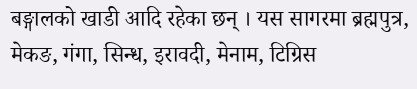बङ्गालको खाडी आदि रहेका छन् । यस सागरमा ब्रह्मपुत्र, मेकङ, गंगा, सिन्ध, इरावदी, मेनाम, टिग्रिस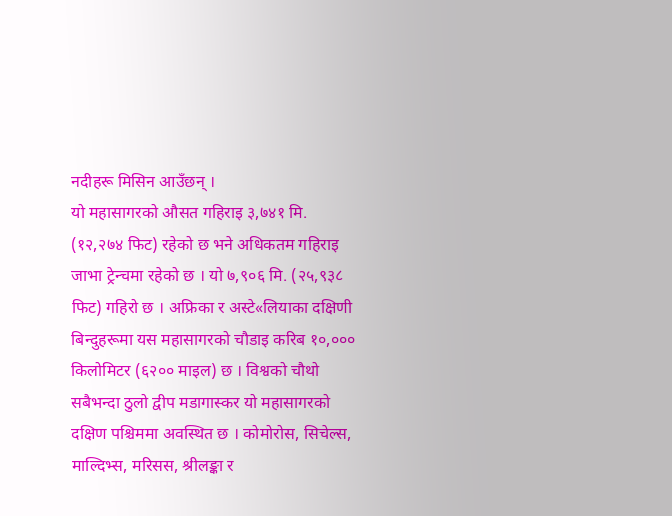नदीहरू मिसिन आउँछन् ।
यो महासागरको औसत गहिराइ ३,७४१ मि. (१२,२७४ फिट) रहेको छ भने अधिकतम गहिराइ जाभा ट्रेन्चमा रहेको छ । यो ७,९०६ मि. (२५,९३८ फिट) गहिरो छ । अफ्रिका र अस्टे«लियाका दक्षिणी बिन्दुहरूमा यस महासागरको चौडाइ करिब १०,००० किलोमिटर (६२०० माइल) छ । विश्वको चौथो सबैभन्दा ठुलो द्वीप मडागास्कर यो महासागरको दक्षिण पश्चिममा अवस्थित छ । कोमोरोस, सिचेल्स, माल्दिभ्स, मरिसस, श्रीलङ्का र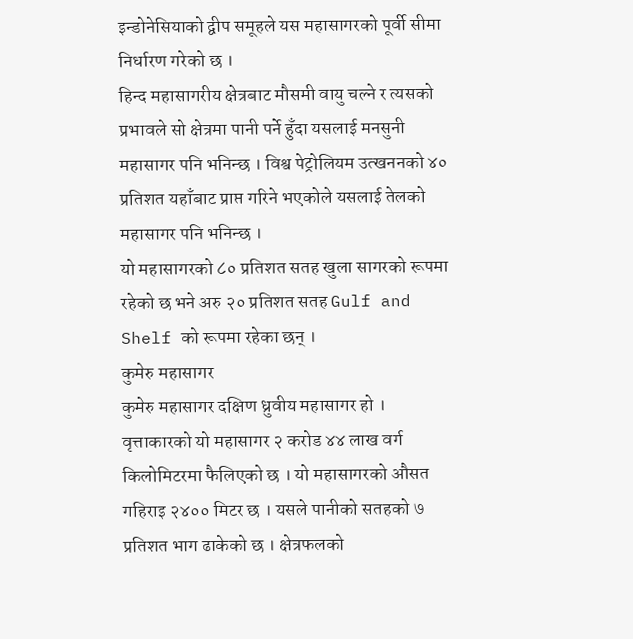इन्डोनेसियाको द्वीप समूहले यस महासागरको पूर्वी सीमा निर्धारण गरेको छ ।
हिन्द महासागरीय क्षेत्रबाट मौसमी वायु चल्ने र त्यसको प्रभावले सो क्षेत्रमा पानी पर्ने हुँदा यसलाई मनसुनी महासागर पनि भनिन्छ । विश्व पेट्रोलियम उत्खननको ४० प्रतिशत यहाँबाट प्राप्त गरिने भएकोले यसलाई तेलको महासागर पनि भनिन्छ ।
यो महासागरको ८० प्रतिशत सतह खुला सागरको रूपमा रहेको छ भने अरु २० प्रतिशत सतह Gulf and Shelf को रूपमा रहेका छन् ।
कुमेरु महासागर
कुमेरु महासागर दक्षिण ध्रुवीय महासागर हो । वृत्ताकारको यो महासागर २ करोड ४४ लाख वर्ग किलोमिटरमा फैलिएको छ । यो महासागरको औसत गहिराइ २४०० मिटर छ । यसले पानीको सतहको ७ प्रतिशत भाग ढाकेको छ । क्षेत्रफलको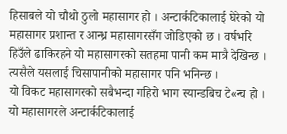हिसाबले यो चौथो ठुलो महासागर हो । अन्टार्कटिकालाई घेरेको यो महासागर प्रशान्त र आन्ध्र महासागरसँग जोडिएको छ । वर्षभरि हिउँले ढाकिरहने यो महासागरको सतहमा पानी कम मात्रै देखिन्छ । त्यसैले यसलाई चिसापानीको महासागर पनि भनिन्छ ।
यो विकट महासागरको सबैभन्दा गहिरो भाग स्यान्डबिच टे«न्च हो । यो महासागरले अन्टार्कटिकालाई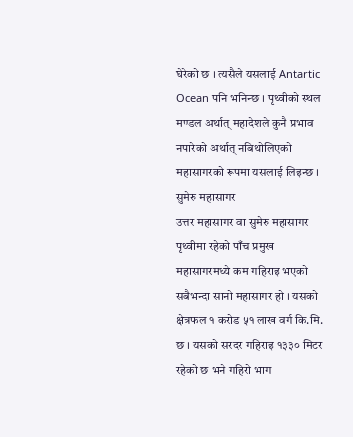घेरेको छ । त्यसैले यसलाई Antartic Ocean पनि भनिन्छ । पृथ्वीको स्थल मण्डल अर्थात् महादेशले कुनै प्रभाव नपारेको अर्थात् नबिथोलिएको महासागरको रूपमा यसलाई लिइन्छ ।
सुमेरु महासागर
उत्तर महासागर वा सुमेरु महासागर पृथ्वीमा रहेको पाँच प्रमुख महासागरमध्ये कम गहिराइ भएको सबैभन्दा सानो महासागर हो । यसको क्षेत्रफल १ करोड ५१ लाख वर्ग कि.मि. छ । यसको सरदर गहिराइ १३३० मिटर रहेको छ भने गहिरो भाग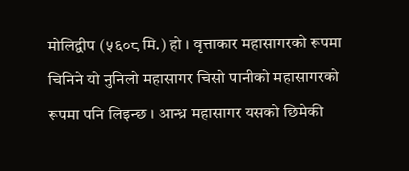मोलिद्वीप (५६०८ मि.) हो । वृत्ताकार महासागरको रूपमा चिनिने यो नुनिलो महासागर चिसो पानीको महासागरको रूपमा पनि लिइन्छ । आन्ध्र महासागर यसको छिमेकी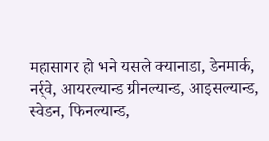महासागर हो भने यसले क्यानाडा, डेनमार्क, नर्र्वे, आयरल्यान्ड ग्रीनल्यान्ड, आइसल्यान्ड, स्वेडन, फिनल्यान्ड,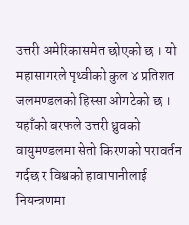उत्तरी अमेरिकासमेत छोएको छ । यो महासागरले पृथ्वीको कुल ४ प्रतिशत जलमण्डलको हिस्सा ओगटेको छ । यहाँको बरफले उत्तरी ध्रुवको वायुमण्डलमा सेतो किरणको परावर्तन गर्दछ र विश्वको हावापानीलाई नियन्त्रणमा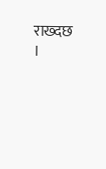राख्दछ ।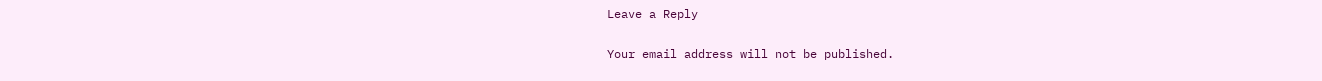Leave a Reply

Your email address will not be published.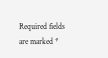Required fields are marked *